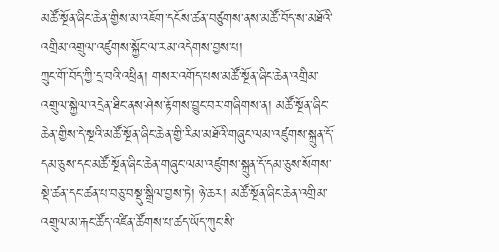མཚོ་སྔོན་ཞིང་ཆེན་གྱིས་མ་འཇོག་དངོས་ཚན་བཙུགས་ནས་མཚོ་བོད་ས་མཐོའི་འགྲིམ་འགྲུལ་འཛུགས་སྐྱོང་ལ་རམ་འདེགས་བྱས་པ།
ཀྲུང་གོ་བོད་ཀྱི་དྲ་བའི་འཕྲིན། གསར་འགོད་པས་མཚོ་སྔོན་ཞིང་ཆེན་འགྲིམ་འགྲུལ་སྐྱེལ་འདྲེན་ཐིང་ནས་ཤེས་རྟོགས་བྱུང་བར་གཞིགས་ན། མཚོ་སྔོན་ཞིང་ཆེན་གྱིས་དེ་སྔའི་མཚོ་སྔོན་ཞིང་ཆེན་གྱི་རིམ་མཐོའི་གཞུང་ལམ་འཛུགས་སྐྲུན་དོ་དམ་ཅུས་དང་མཚོ་སྔོན་ཞིང་ཆེན་གཞུང་ལམ་འཛུགས་སྐྲུན་དོ་དམ་ཅུས་སོགས་སྡེ་ཚན་དང་ཚན་པ་བཅུ་བསྡུ་སྒྲིལ་བྱས་ཏེ། ཉེ་ཆར། མཚོ་སྔོན་ཞིང་ཆེན་འགྲིམ་འགྲུལ་མ་རྐང་ཚོད་འཛིན་ཚོགས་པ་ཚད་ཡོད་ཀུང་སི་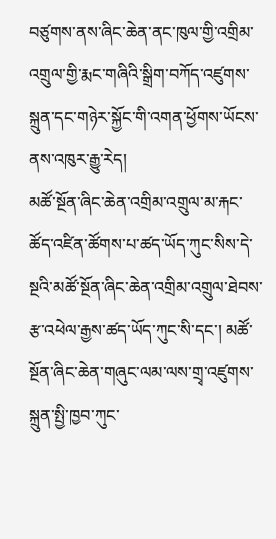བཙུགས་ནས་ཞིང་ཆེན་ནང་ཁུལ་གྱི་འགྲིམ་འགྲུལ་གྱི་རྨང་གཞིའི་སྒྲིག་བཀོད་འཛུགས་སྐྲུན་དང་གཉེར་སྐྱོང་གི་འགན་ཕྱོགས་ཡོངས་ནས་འཁུར་རྒྱུ་རེད།
མཚོ་སྔོན་ཞིང་ཆེན་འགྲིམ་འགྲུལ་མ་རྐང་ཚོད་འཛིན་ཚོགས་པ་ཚད་ཡོད་ཀུང་སིས་དེ་སྔའི་མཚོ་སྔོན་ཞིང་ཆེན་འགྲིམ་འགྲུལ་ཐེབས་རྩ་འཕེལ་རྒྱས་ཚད་ཡོད་ཀུང་སི་དང་། མཚོ་སྔོན་ཞིང་ཆེན་གཞུང་ལམ་ལས་གྲྭ་འཛུགས་སྐྲུན་སྤྱི་ཁྱབ་ཀུང་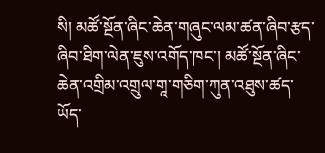སི། མཚོ་སྔོན་ཞིང་ཆེན་གཞུང་ལམ་ཚན་ཞིབ་རྩད་ཞིབ་ཐིག་ལེན་ཇུས་འགོད་ཁང་། མཚོ་སྔོན་ཞིང་ཆེན་འགྲིམ་འགྲུལ་གཱ་གཅིག་ཀུན་འཐུས་ཚད་ཡོད་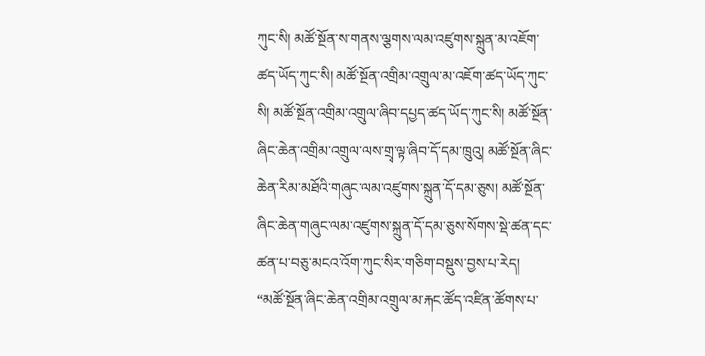ཀུང་སི། མཚོ་སྔོན་ས་གནས་ལྕགས་ལམ་འཛུགས་སྐྲུན་མ་འཇོག་ཚད་ཡོད་ཀུང་སི། མཚོ་སྔོན་འགྲིམ་འགྲུལ་མ་འཇོག་ཚད་ཡོད་ཀུང་སི། མཚོ་སྔོན་འགྲིམ་འགྲུལ་ཞིབ་དཔྱད་ཚད་ཡོད་ཀུང་སི། མཚོ་སྔོན་ཞིང་ཆེན་འགྲིམ་འགྲུལ་ལས་གྲྭ་ལྟ་ཞིབ་དོ་དམ་ཁྲུའུ། མཚོ་སྔོན་ཞིང་ཆེན་རིམ་མཐོའི་གཞུང་ལམ་འཛུགས་སྐྲུན་དོ་དམ་ཅུས། མཚོ་སྔོན་ཞིང་ཆེན་གཞུང་ལམ་འཛུགས་སྐྲུན་དོ་དམ་ཅུས་སོགས་སྡེ་ཚན་དང་ཚན་པ་བཅུ་མངའ་འོག་ཀུང་སིར་གཅིག་བསྡུས་བྱས་པ་རེད།
“མཚོ་སྔོན་ཞིང་ཆེན་འགྲིམ་འགྲུལ་མ་རྐང་ཚོད་འཛིན་ཚོགས་པ་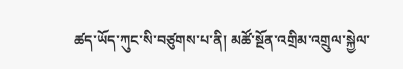ཚད་ཡོད་ཀུང་སི་བཙུགས་པ་ནི། མཚོ་སྔོན་འགྲིམ་འགྲུལ་སྐྱེལ་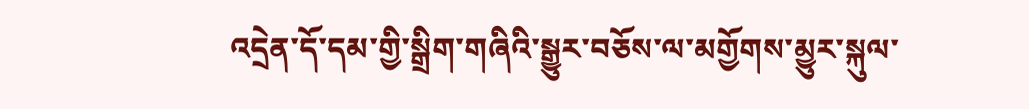འདྲེན་དོ་དམ་གྱི་སྒྲིག་གཞིའི་སྒྱུར་བཅོས་ལ་མགྱོགས་མྱུར་སྐུལ་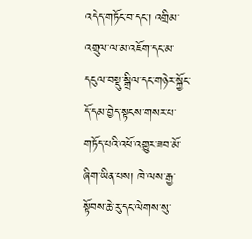འདེད་གཏོང་བ་དང་། འགྲིམ་འགྲུལ་ལ་མ་འཇོག་དང་མ་དངུལ་བསྡུ་སྒྲིལ་དང་གཉེར་སྐྱོང་དོ་དམ་བྱེད་སྟངས་གསར་པ་གཏོད་པའི་འཕོ་འགྱུར་ཟབ་མོ་ཞིག་ཡིན་པས། ཁེ་ལས་རྒྱ་སྟོབས་ཆེ་རུ་དང་ལེགས་སུ་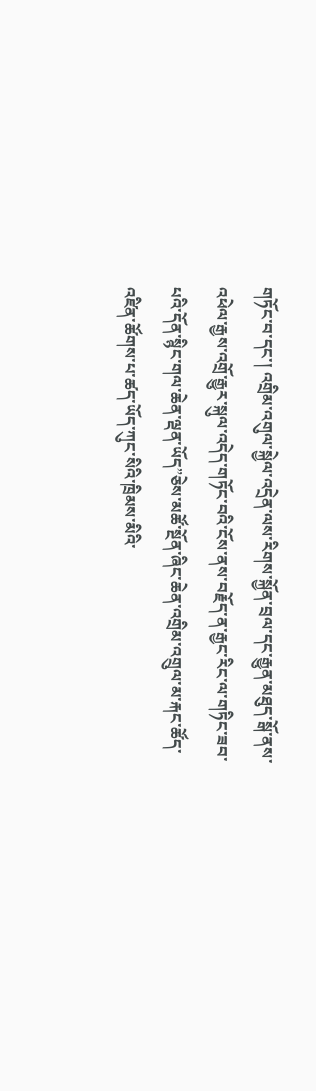གཏོང་བ་དང་། འགྲིམ་འགུལ་སྐྱེལ་འདྲེན་ལས་རིགས་སྐྱོན་བྲལ་དང་རྒྱུན་མཐུད་སྒོ་ནས་འཕེལ་རྒྱས་འགྲོ་རྒྱུར་སྐུལ་འདེད་གཏོང་བའི་ངོས་ནས་བརྗོད་ན་རྒྱང་རིང་ལ་གཏིང་ཟབ་པའི་དོན་སྙིང་གལ་ཆེན་ལྡན་ཡོད”ཅེས་མཚོ་སྔོན་ཞིང་ཆེན་འགྲིམ་འགྲུལ་མ་རྐང་ཚོད་འཛིན་ཚོགས་པ་ཚད་ཡོད་ཀུང་སིའི་ཁྲིམས་མིའི་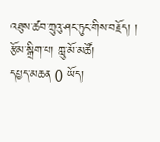འཐུས་ཚབ་ཀྲུའུ་ཤང་ཏུང་གིས་བརྗོད། །
རྩོམ་སྒྲིག་པ། ཀླུ་མོ་མཚོ།
དཔྱད་མཆན 0 ཡོད།